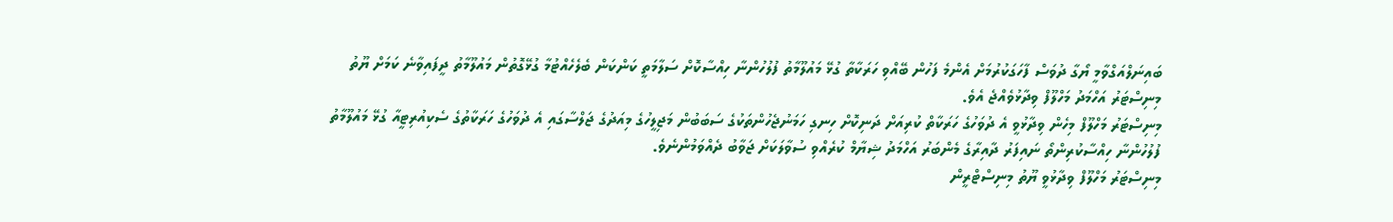ބައިނަލްއަގްވާމީ ޔޯގާ ދުވަސް ފާހަގަކުރުމަށް އެންމެ ފަހުން ބޭއްވި ހަރަކާތާ ގުޅޭ މައުލޫމާތު ފުލުހުންނާ ހިއްސާކޮށް ސަލާމަތީ ކަންކަން ބެލެހެއްޓުމާ ގުޅޭގޮތުން މައުލޫމާތު ދީފައިވާނެ ކަމަށް ޔޫތު މިނިސްޓަރު އަހްމަދު މަހްލޫފް ވިދާޅުވެއްޖެ އެވެ.
މިނިސްޓަރު މަހްލޫފް މިހެން ވިދާޅުވީ އެ ދުވަހުގެ ހަރަކާތް ކުރިއަށް ދަނިކޮށް ހިނގި ހަމަނުޖެހުންތަކުގެ ސަބަބުން މަޖިލީހުގެ މިއަދުގެ ޖަލްސާގައި އެ ދުވަހުގެ ހަރަކާތުގެ ސެކިއުރިޓީއާ ގުޅޭ މައުލޫމާތު ފުލުހުންނާ ހިއްސާކުރިންތޯ ނައިފަރު ދާއިރާގެ މެންބަރު އަހްމަދު ޝިޔާމް ކުރެއްވި ސުވާލަކަށް ޖަވާބު ދެއްވަމުންނެވެ.
މިނިސްޓަރު މަހްލޫފް ވިދާޅުވީ ޔޫތު މިނިސްޓްރީން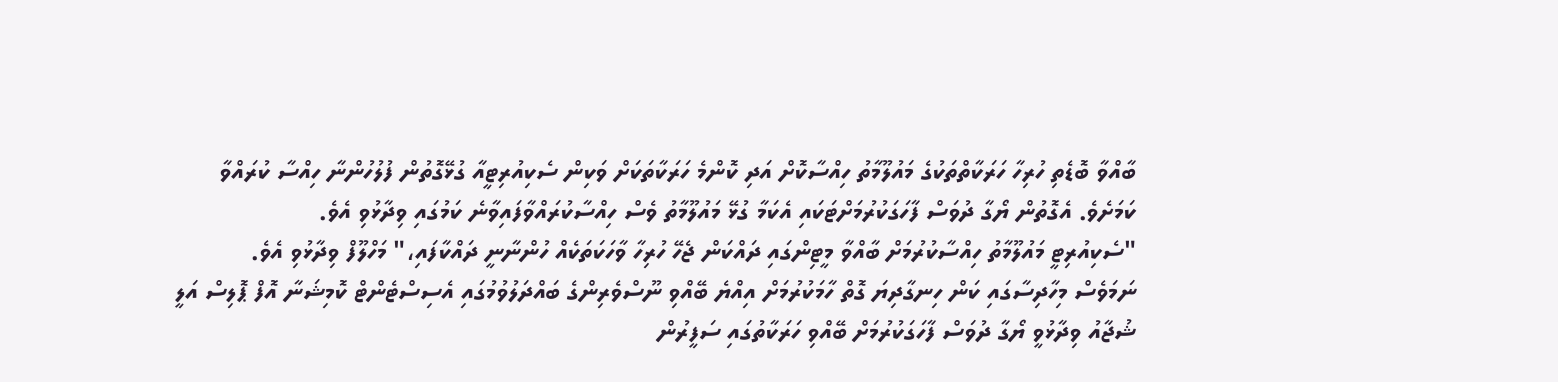ބާއްވާ ބޮޑެތި ހުރިހާ ހަރަކާތްތަކުގެ މައުލޫމާތު ހިއްސާކޮށް އަދި ކޮންމެ ހަރަކާތަކަށް ވަކިން ސެކިއުރިޓީއާ ގުޅޭގޮތުން ފުލުހުންނާ ހިއްސާ ކުރައްވާ ކަމަށެވެ. އެގޮތުން ޔޯގާ ދުވަސް ފާހަގަކުރުމަށްޓަކައި އެކަމާ ގުޅޭ މައުލޫމާތު ވެސް ހިއްސާކުރައްވާފައިވާނެ ކަމުގައި ވިދާޅުވި އެވެ.
"ސެކިއުރިޓީ މައުލޫމާތު ހިއްސާކުރުމަށް ބާއްވާ މީޓިންގައި ދައްކަން ޖެހޭ ހުރިހާ ވާހަކަތަކެއް ހުންނާނީ ދައްކާފައި،" މަހްލޫފް ވިދާޅުވި އެވެ.
ނަމަވެސް މިހާދިސާގައި ކަން ހިނގާދިޔަ ގޮތް ހާމަކުރުމަށް އިއްޔެ ބޭއްވި ނޫސްވެރިންގެ ބައްދަލުވުމުގައި އެސިސްޓެންޓް ކޮމިޝަނާ އޮފް ޕޮލިސް އަލީ ޝުޖާއު ވިދާޅުވީ ޔޯގާ ދުވަސް ފާހަގަކުރުމަށް ބޭއްވި ހަރަކާތުގައި ސަފީރުން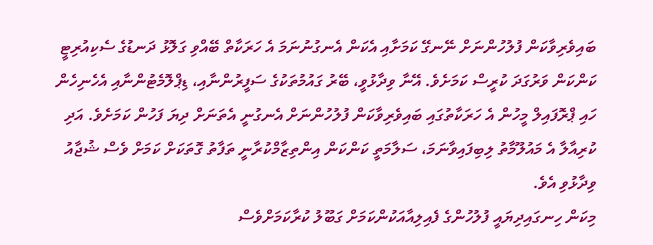ބައިވެރިވާކަން ފުލުހުންނަށް ނޭނގޭ ކަމަށާއި އެކަން އެނގުނުނަމަ އެ ހަރަކާތް ބޭއްވި ގަލޮޅު ދަނޑުގެ ސެކިއުރިޓީ ކަންކަން ވަރުގަދަ ކުރީސް ކަމަށެވެ. އޭނާ ވިދާޅުވީ، ބޭރު ގައުމުތަކުގެ ސަފީރުންނާއި، ޑިޕްލޮމެޓުންނާއި އެހެނިހެން ހައި ޕްރޮފައިލް މީހުން އެ ހަރަކާތުގައި ބައިވެރިވާކަން ފުލުހުންނަށް އެނގުނީ އެތަނަށް ދިޔަ ފަހުން ކަމަށެވެ. އަދި ކުރިއާލާ އެ މައުލޫމާތު ލިބިފައިވާނަމަ، ސަލާމަތީ ކަންކަން އިންތިޒާމްކުރާނީ ތަފާތު ގޮތަކަށް ކަމަށް ވެސް ޝުޖާއު ވިދާޅުވި އެވެ.
މިކަން ހިނގައިދިޔައީ ފުލުހުންގެ ފެއިލިއާއަކުންކަމަށް ގަބޫލު ކުރާކަމަށްވެސް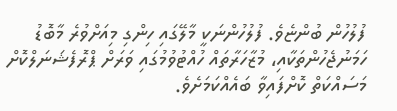ފުލުހުން ބުންޏެވެ. ފުލުހުންނަކީ މާލޭގައި ހިންގި މިއަށްވުރެ މާބޮޑު ހަމަނުޖެހުންތަކާއި، މުޒާހަރާތައް ހުއްޓުވުމުގައި ވަރަށް ޕްރޮފެޝަނަލްކޮށް މަސައްކަތް ކޮށްފައިވާ ބައެއްކަމަށެވެ.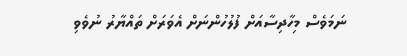ނަމަވެސް މިހާދިސާއަށް ފުލުހުންނަށް އެވަރަށް ތައްޔާރު ނުވެވި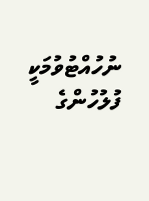ނުހުއްޓުވުމަކީ ފުލުހުންގެ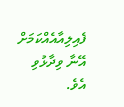ފެއިލިއާއެއްކަމަށް އޭނާ ވިދާޅުވި އެވެ.